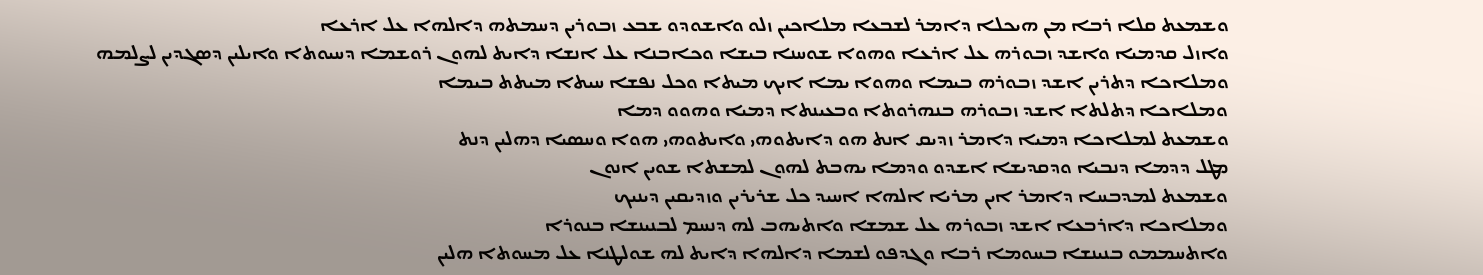ܘܫܡܥܬ ܩܠܐ ܪܒܐ ܡܢ ܗܝܟܠܐ ܕܐܡܪ ܠܫܒܥܐ ܡܠܐܟܝܢ ܙܠܘ ܘܐܫܘܕܘ ܫܒܥ ܙܒܘܪܝܢ ܕܚܡܬܗ ܕܐܠܗܐ ܥܠ ܐܪܥܐ
ܘܐܙܠ ܩܕܡܝܐ ܘܐܫܕ ܙܒܘܪܗ ܥܠ ܐܪܥܐ ܘܗܘܐ ܫܘܚܢܐ ܒܝܫܐ ܘܟܐܒܢܐ ܥܠ ܐܢܫܐ ܕܐܝܬ ܠܗܘܢ ܪܘܫܡܐ ܕܚܝܘܬܐ ܘܐܝܠܝܢ ܕܤܓܕܝܢ ܠܨܠܡܗ
ܘܡܠܐܟܐ ܕܬܪܝܢ ܐܫܕ ܙܒܘܪܗ ܒܝܡܐ ܘܗܘܐ ܝܡܐ ܐܝܟ ܡܝܬܐ ܘܟܠ ܢܦܫܐ ܚܝܬܐ ܡܝܬܬ ܒܝܡܐ
ܘܡܠܐܟܐ ܕܬܠܬܐ ܐܫܕ ܙܒܘܪܗ ܒܢܗܪܘܬܐ ܘܒܥܝܢܬܐ ܕܡܝܐ ܘܗܘܘ ܕܡܐ
ܘܫܡܥܬ ܠܡܠܐܟܐ ܕܡܝܐ ܕܐܡܪ ܙܕܝܩ ܐܢܬ ܗܘ ܕܐܝܬܘܗܝ ܘܐܝܬܘܗܝ ܗܘܐ ܘܚܤܝܐ ܕܗܠܝܢ ܕܢܬ
ܡܛܠ ܕܕܡܐ ܕܢܒܝܐ ܘܕܩܕܝܫܐ ܐܫܕܘ ܘܕܡܐ ܝܗܒܬ ܠܗܘܢ ܠܡܫܬܐ ܫܘܝܢ ܐܢܘܢ
ܘܫܡܥܬ ܠܡܕܒܚܐ ܕܐܡܪ ܐܝܢ ܡܪܝܐ ܐܠܗܐ ܐܚܝܕ ܟܠ ܫܪܝܪܝܢ ܘܙܕܝܩܝܢ ܕܝܢܝܟ
ܘܡܠܐܟܐ ܕܐܪܒܥܐ ܐܫܕ ܙܒܘܪܗ ܥܠ ܫܡܫܐ ܘܐܬܝܗܒ ܠܗ ܕܢܚܡ ܠܒܢܝܢܫܐ ܒܢܘܪܐ
ܘܐܬܚܡܡܘ ܒܢܝܢܫܐ ܒܚܘܡܐ ܪܒܐ ܘܓܕܦܘ ܠܫܡܐ ܕܐܠܗܐ ܕܐܝܬ ܠܗ ܫܘܠܛܢܐ ܥܠ ܡܚܘܬܐ ܗܠܝܢ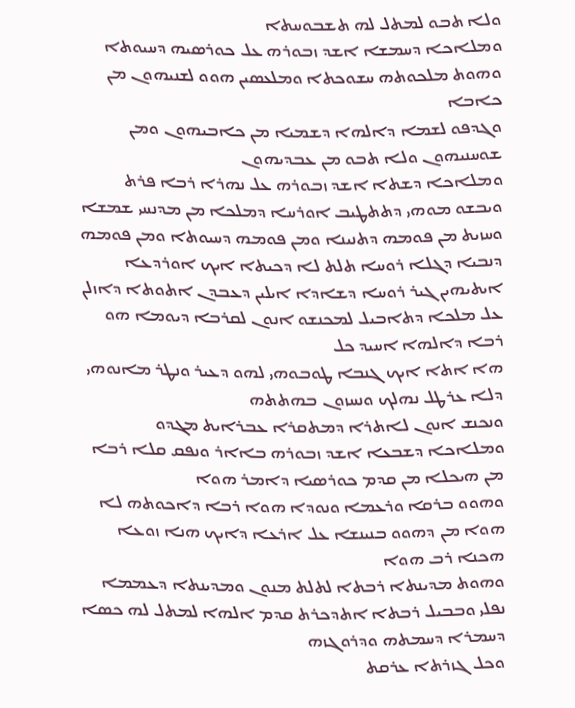ܘܠܐ ܬܒܘ ܠܡܬܠ ܠܗ ܬܫܒܘܚܬܐ
ܘܡܠܐܟܐ ܕܚܡܫܐ ܐܫܕ ܙܒܘܪܗ ܥܠ ܟܘܪܤܝܗ ܕܚܝܘܬܐ ܘܗܘܬ ܡܠܟܘܬܗ ܚܫܘܟܬܐ ܘܡܠܥܤܝܢ ܗܘܘ ܠܫܢܝܗܘܢ ܡܢ ܟܐܒܐ
ܘܓܕܦܘ ܠܫܡܐ ܕܐܠܗܐ ܕܫܡܝܐ ܡܢ ܟܐܒܝܗܘܢ ܘܡܢ ܫܘܚܢܝܗܘܢ ܘܠܐ ܬܒܘ ܡܢ ܥܒܕܝܗܘܢ
ܘܡܠܐܟܐ ܕܫܬܐ ܐܫܕ ܙܒܘܪܗ ܥܠ ܢܗܪܐ ܪܒܐ ܦܪܬ ܘܝܒܫܘ ܡܘܗܝ ܕܬܬܛܝܒ ܐܘܪܚܐ ܕܡܠܟܐ ܡܢ ܡܕܢܚܝ ܫܡܫܐ
ܘܚܙܝܬ ܡܢ ܦܘܡܗ ܕܬܢܝܢܐ ܘܡܢ ܦܘܡܗ ܕܚܝܘܬܐ ܘܡܢ ܦܘܡܗ ܕܢܒܝܐ ܕܓܠܐ ܪܘܚܐ ܬܠܬ ܠܐ ܕܟܝܬܐ ܐܝܟ ܐܘܪܕܥܐ
ܐܝܬܝܗܝܢ ܓܝܪ ܪܘܚܐ ܕܫܐܕܐ ܐܝܠܝܢ ܕܥܒܕܢ ܐܬܘܬܐ ܕܐܙܠܢ ܥܠ ܡܠܟܐ ܕܬܐܒܝܠ ܠܡܟܢܫܘ ܐܢܘܢ ܠܩܪܒܐ ܕܝܘܡܐ ܗܘ ܪܒܐ ܕܐܠܗܐ ܐܚܝܕ ܟܠ
ܗܐ ܐܬܐ ܐܝܟ ܓܢܒܐ ܛܘܒܘܗܝ ܠܗܘ ܕܥܝܪ ܘܢܛܪ ܡܐܢܘܗܝ ܕܠܐ ܥܪܛܠ ܢܗܠܟ ܘܢܚܙܘܢ ܒܗܬܬܗ
ܘܢܟܢܫ ܐܢܘܢ ܠܐܬܪܐ ܕܡܬܩܪܐ ܥܒܪܐܝܬ ܡܓܕܘ
ܘܡܠܐܟܐ ܕܫܒܥܐ ܐܫܕ ܙܒܘܪܗ ܒܐܐܪ ܘܢܦܩ ܩܠܐ ܪܒܐ ܡܢ ܗܝܟܠܐ ܡܢ ܩܕܡ ܟܘܪܤܝܐ ܕܐܡܪ ܗܘܐ
ܘܗܘܘ ܒܪܩܐ ܘܪܥܡܐ ܘܢܘܕܐ ܗܘܐ ܪܒܐ ܕܐܟܘܬܗ ܠܐ ܗܘܐ ܡܢ ܕܗܘܘ ܒܢܝܢܫܐ ܥܠ ܐܪܥܐ ܕܐܝܟ ܗܢܐ ܙܘܥܐ ܗܟܢܐ ܪܒ ܗܘܐ
ܘܗܘܬ ܡܕܝܢܬܐ ܪܒܬܐ ܠܬܠܬ ܡܢܘܢ ܘܡܕܝܢܬܐ ܕܥܡܡܐ ܢܦܠܝ ܘܒܒܝܠ ܪܒܬܐ ܐܬܕܟܪܬ ܩܕܡ ܐܠܗܐ ܠܡܬܠ ܠܗ ܟܤܐ ܕܚܡܪܐ ܕܚܡܬܗ ܘܕܪܘܓܙܗ
ܘܟܠ ܓܙܪܬܐ ܥܪܩܬ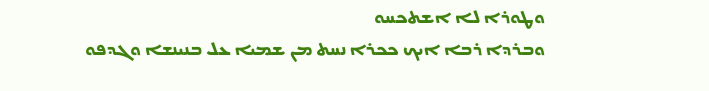ܘܛܘܪܐ ܠܐ ܐܫܬܟܚܘ
ܘܒܪܕܐ ܪܒܐ ܐܝܟ ܟܟܪܐ ܢܚܬ ܡܢ ܫܡܝܐ ܥܠ ܒܢܝܢܫܐ ܘܓܕܦܘ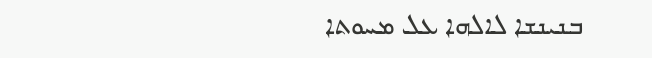ܒܢܝܢܫܐ ܠܐܠܗܐ ܥܠ ܡܚܘܬܐ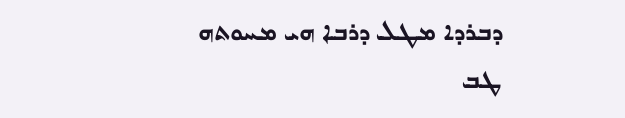ܕܒܪܕܐ ܡܛܠ ܕܪܒܐ ܗܝ ܡܚܘܬܗ ܛܒ